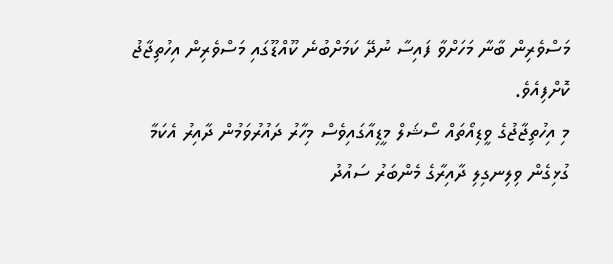މަސްވެރިން ބާނާ މަހަށްވާ ފައިސާ ނުދޭ ކަމަށްބުނެ ކޫއްޑޫގައި މަސްވެރިން އިހުތިޖާޖު ކޮށްފިއެވެ.
މި އިހުތިޖާޖުގެ ވީޑިއޯތައް ސޯޝަލް މީޑިއާގައިވެސް މިހާރު ދައުރުވަމުން ދާއިރު އެކަމާ ގުޅިގެން ވިލިނގިލި ދާއިރާގެ މެންބަރު ސައުދު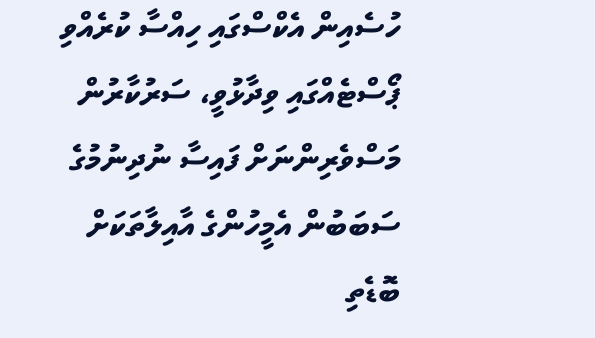ހުސެއިން އެކްސްގައި ހިއްސާ ކުރެއްވި ޕޯސްޓެއްގައި ވިދާޅުވީ، ސަރުކާރުން މަސްވެރިންނަށް ފައިސާ ނުދިނުމުގެ ސަބަބުން އެމީހުންގެ އާއިލާތަކަށް ބޮޑެތި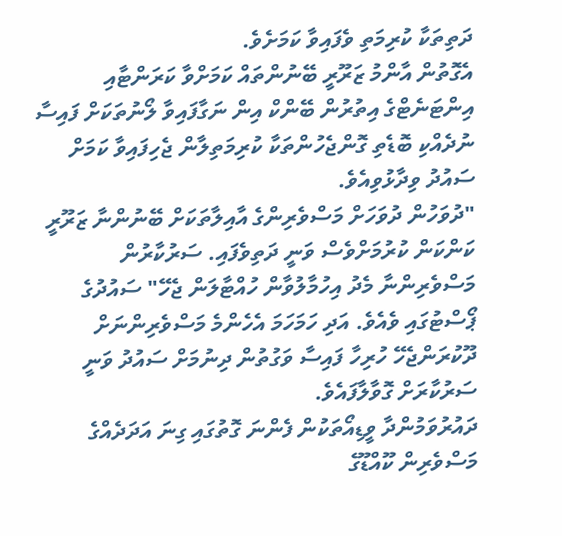ދަތިތަކާ ކުރިމަތި ވެފައިވާ ކަމަށެވެ.
އެގޮތުން އާންމު ޒަރޫރީ ބޭނުންތައް ކަމަށްވާ ކަރަންޓާއި އިންޓަނެޓްގެ އިތުރުން ބޭންކް އިން ނަގާފައިވާ ލޯނުތަކަށް ފައިސާ ނުދެއްކި ބޮޑެތި ގޮންޖެހުންތަކާ ކުރިމަތިލާން ޖެހިފައިވާ ކަމަށް ސައުދު ވިދާޅުވިއެވެ.
"ދުވަހުން ދުވަހަށް މަސްވެރިންގެ އާއިލާތަކަށް ބޭނުންނާ ޒަރޫރީ ކަންކަން ކުރުމަށްވެސް ވަނީ ދަތިވެފައި. ސަރުކާރުން މަސްވެރިންނާ މެދު އިހުމާލުވާން ހުއްޓާލަން ޖެހޭ" ސައުދުގެ ޕޯސްޓުގައި ވެއެވެ. އަދި ހަމަހަމަ އެހެންމެ މަސްވެރިންނަށް ދޫކުރަންޖެހޭ ހުރިހާ ފައިސާ ވަގުތުން ދިނުމަށް ސައުދު ވަނީ ސަރުކާރަށް ގޮވާލާފައެވެ.
ދައުރުވަމުންދާ ވީޑިއޯތަކުން ފެންނަ ގޮތުގައި ގިނަ އަދަދެއްގެ މަސްވެރިން ކޫއްޑޫގެ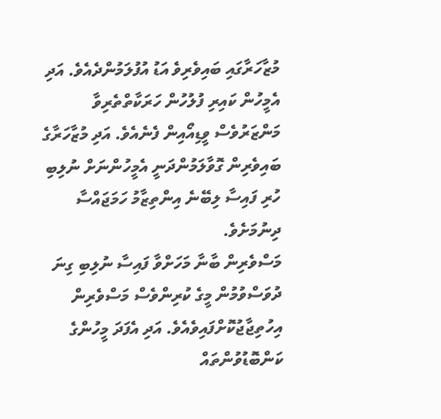މުޒާހަރާގައި ބައިވެރިވެ އަޑު އުފުލަމުންދެއެވެ. އަދި އެމީހުން ކައިރި ފުލުހުން ހަރަކާތްތެރިވާ މަންޒަރުވެސް ވީޑިއޯއިން ފެނެއެވެ. އަދި މުޒާހަރާގެ ބައިވެރިން ގޮވާލަމުންދަނީ އެމީހުންނަށް ނުލިބި ހުރި ފައިސާ ލިބޭނެ އިންތިޒާމު ހަމަޖައްސާ ދިނުމަށެވެ.
މަސްވެރިން ބާނާ މަހަށްވާ ފައިސާ ނުލިބި ގިނަ ދުވަސްވުމުން މީގެ ކުރިންވެސް މަސްވެރިން އިހުތިޖާޖުކޮށްފައިވެއެވެ. އަދި އެފަދަ މީހުންގެ ކަންބޮޑުވުންތައް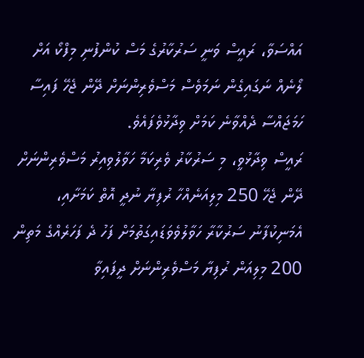އައްސަވާ، ރައީސް ވަނީ ސަރުކާރުގެ މަސް ކުންފުނި މިފްކޯ އަށް ލޯނެއް ނަގައިގެން ނަމަވެސް މަސްވެރިންނަށް ދޭން ޖެހޭ ފައިސާ ހަމަޖައްސާ ދެއްވާނެ ކަމަށް ވިދާޅުވެފައެވެ.
ރައީސް ވިދާޅުވީ، މި ސަރުކާރު ވެރިކަމާ ހަވާލުވިއިރު މަސްވެރިންނަށް ދޭން ޖެހޭ 250 މިލިއަނެއްހާ ރުފިޔާ ނުދީ އޮތް ކަމަށާއި، އެމަނިކުފާނު ސަރުކާރާ ހަވާލުވެވަޑައިގަތުމަށް ފަހު ދެ ފަހަރެއްގެ މަތިން 200 މިލިއަން ރުފިޔާ މަސްވެރިންނަށް ދީފައިވާ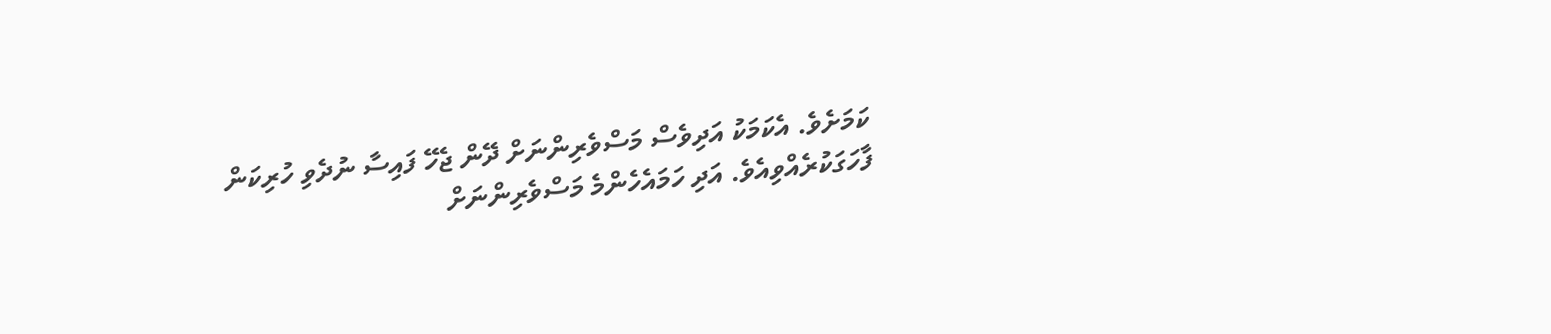ކަމަށެވެ. އެކަމަކު އަދިވެސް މަސްވެރިންނަށް ދޭން ޖެހޭ ފައިސާ ނުދެވި ހުރިކަން ފާހަގަކުރެއްވިއެވެ. އަދި ހަމައެހެންމެ މަސްވެރިންނަށް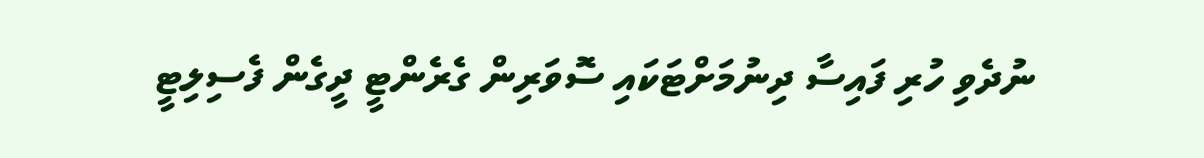ނުދެވި ހުރި ފައިސާ ދިނުމަށްޓަކައި ސޮވަރިން ގެރެންޓީ ދީގެން ފެސިލިޓީ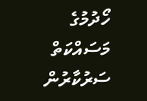ހޯދުމުގެ މަސައްކަތް ސަރުކާރުން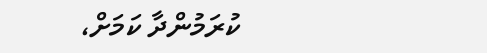ކުރަމުންދާ ކަމަށް،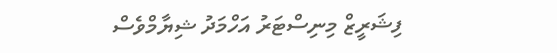ފިޝަރީޒް މިނިސްޓަރު އަހްމަދު ޝިޔާމްވެސް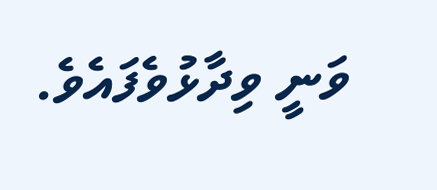ވަނީ ވިދާޅުވެފައެވެ.